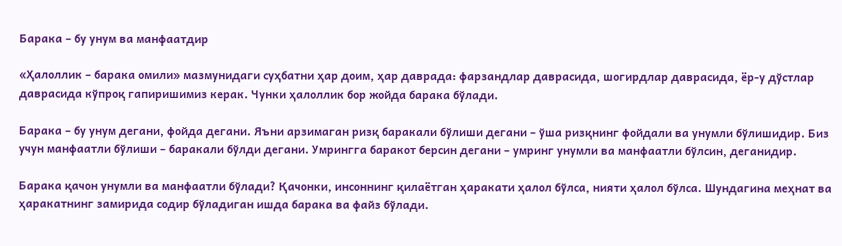Барака – бу унум ва манфаатдир

«Ҳалоллик – барака омили» мазмунидаги суҳбатни ҳар доим, ҳар даврада: фарзандлар даврасида, шогирдлар даврасида, ёр-у дўстлар даврасида кўпроқ гапиришимиз керак. Чунки ҳалоллик бор жойда барака бўлади.

Барака – бу унум дегани, фойда дегани. Яъни арзимаган ризқ баракали бўлиши дегани – ўша ризқнинг фойдали ва унумли бўлишидир. Биз учун манфаатли бўлиши – баракали бўлди дегани. Умрингга баракот берсин дегани – умринг унумли ва манфаатли бўлсин, деганидир.

Барака қачон унумли ва манфаатли бўлади? Қачонки, инсоннинг қилаётган ҳаракати ҳалол бўлса, нияти ҳалол бўлса. Шундагина меҳнат ва ҳаракатнинг замирида содир бўладиган ишда барака ва файз бўлади.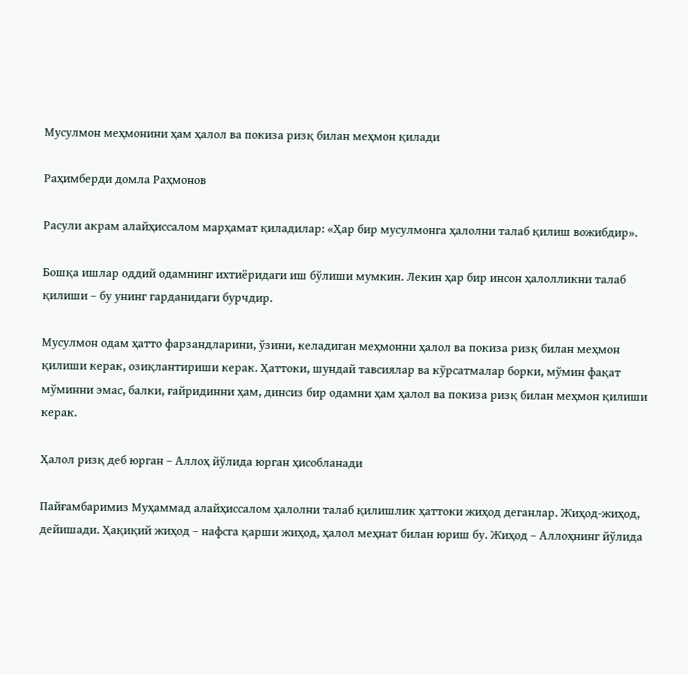Мусулмон меҳмонини ҳам ҳалол ва покиза ризқ билан меҳмон қилади

Раҳимберди домла Раҳмонов

Расули акрам алайҳиссалом марҳамат қиладилар: «Ҳар бир мусулмонга ҳалолни талаб қилиш вожибдир».

Бошқа ишлар оддий одамнинг ихтиёридаги иш бўлиши мумкин. Лекин ҳар бир инсон ҳалолликни талаб қилиши – бу унинг гарданидаги бурчдир.

Мусулмон одам ҳатто фарзандларини, ўзини, келадиган меҳмонни ҳалол ва покиза ризқ билан меҳмон қилиши керак, озиқлантириши керак. Ҳаттоки, шундай тавсиялар ва кўрсатмалар борки, мўмин фақат мўминни эмас, балки, ғайридинни ҳам, динсиз бир одамни ҳам ҳалол ва покиза ризқ билан меҳмон қилиши керак.

Ҳалол ризқ деб юрган – Аллоҳ йўлида юрган ҳисобланади

Пайғамбаримиз Муҳаммад алайҳиссалом ҳалолни талаб қилишлик ҳаттоки жиҳод деганлар. Жиҳод-жиҳод, дейишади. Ҳақиқий жиҳод – нафсга қарши жиҳод, ҳалол меҳнат билан юриш бу. Жиҳод – Аллоҳнинг йўлида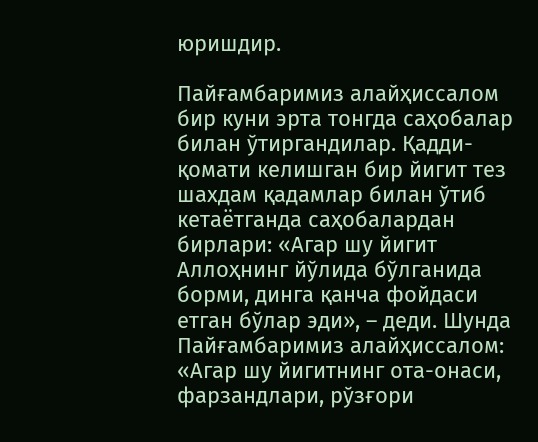юришдир.

Пайғамбаримиз алайҳиссалом бир куни эрта тонгда саҳобалар билан ўтиргандилар. Қадди-қомати келишган бир йигит тез шахдам қадамлар билан ўтиб кетаётганда саҳобалардан бирлари: «Агар шу йигит Аллоҳнинг йўлида бўлганида борми, динга қанча фойдаси етган бўлар эди», – деди. Шунда Пайғамбаримиз алайҳиссалом: «Агар шу йигитнинг ота-онаси, фарзандлари, рўзғори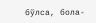бўлса, бола-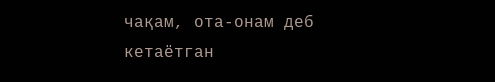чақам, ота-онам деб кетаётган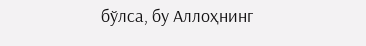бўлса, бу Аллоҳнинг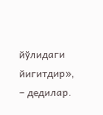йўлидаги йигитдир», – дедилар.